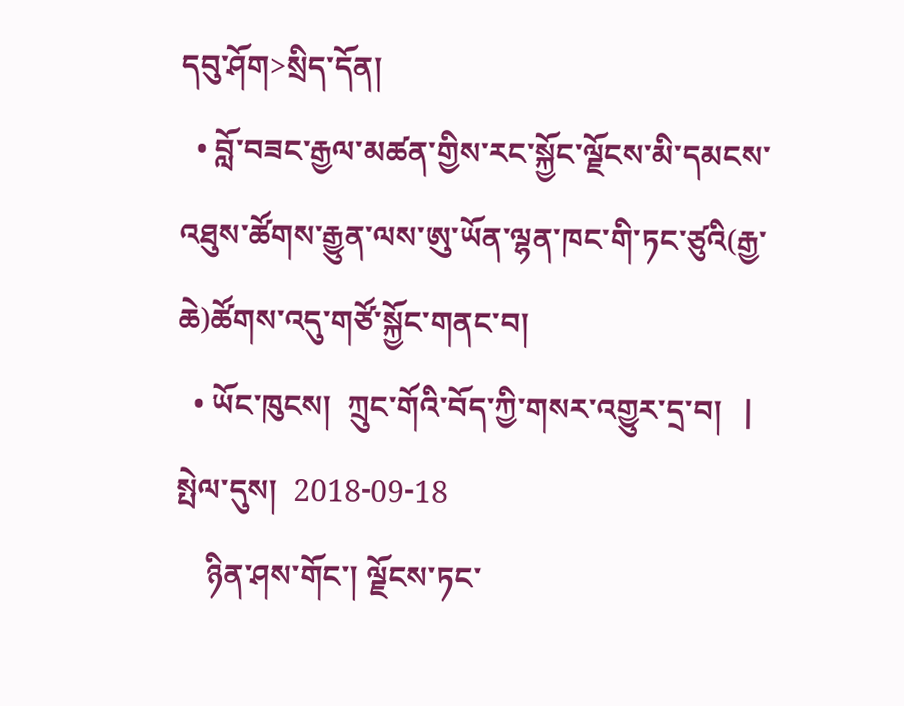དབུ་ཤོག>སྲིད་དོན།
  • བློ་བཟང་རྒྱལ་མཚན་གྱིས་རང་སྐྱོང་ལྗོངས་མི་དམངས་འཐུས་ཚོགས་རྒྱུན་ལས་ཨུ་ཡོན་ལྷན་ཁང་གི་ཏང་ཙུའི(རྒྱ་ཆེ)ཚོགས་འདུ་གཙོ་སྐྱོང་གནང་བ།
  • ཡོང་ཁུངས།  ཀྲུང་གོའི་བོད་ཀྱི་གསར་འགྱུར་དྲ་བ།   |     སྤེལ་དུས།  2018-09-18
    ཉིན་ཤས་གོང་། ལྗོངས་ཏང་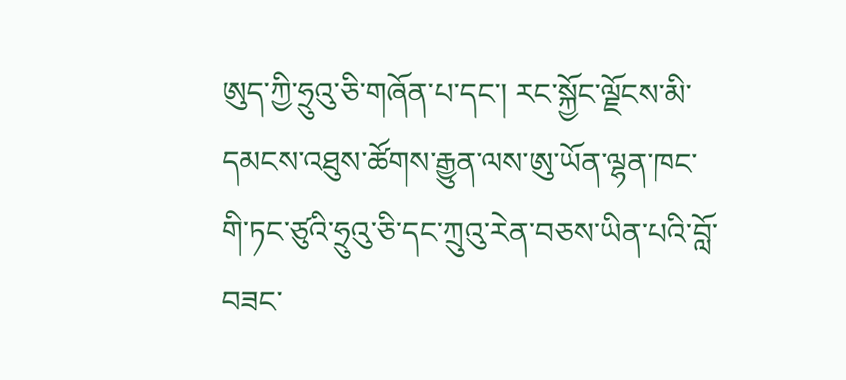ཨུད་ཀྱི་ཧྲུའུ་ཅི་གཞོན་པ་དང་། རང་སྐྱོང་ལྗོངས་མི་དམངས་འཐུས་ཚོགས་རྒྱུན་ལས་ཨུ་ཡོན་ལྷན་ཁང་གི་ཏང་ཙུའི་ཧྲུའུ་ཅི་དང་ཀྲུའུ་རེན་བཅས་ཡིན་པའི་བློ་བཟང་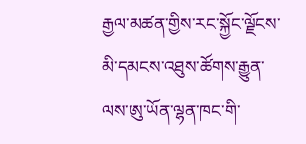རྒྱལ་མཚན་གྱིས་རང་སྐྱོང་ལྗོངས་མི་དམངས་འཐུས་ཚོགས་རྒྱུན་ལས་ཨུ་ཡོན་ལྷན་ཁང་གི་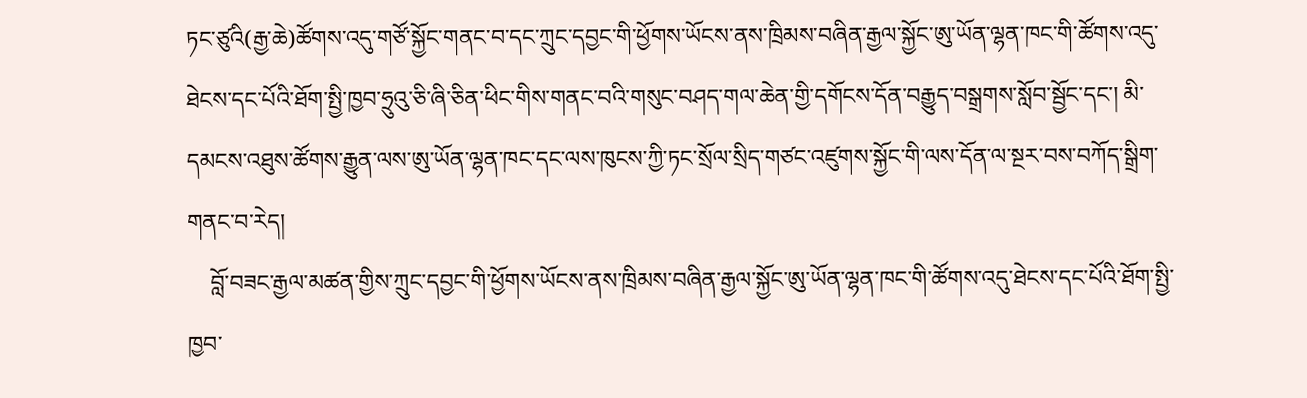ཏང་ཙུའི(རྒྱ་ཆེ)ཚོགས་འདུ་གཙོ་སྐྱོང་གནང་བ་དང་ཀྲུང་དབྱང་གི་ཕྱོགས་ཡོངས་ནས་ཁྲིམས་བཞིན་རྒྱལ་སྐྱོང་ཨུ་ཡོན་ལྷན་ཁང་གི་ཚོགས་འདུ་ཐེངས་དང་པོའི་ཐོག་སྤྱི་ཁྱབ་ཧྲུའུ་ཅི་ཞི་ཅིན་ཕིང་གིས་གནང་བའི་གསུང་བཤད་གལ་ཆེན་གྱི་དགོངས་དོན་བརྒྱུད་བསྒྲགས་སློབ་སྦྱོང་དང་། མི་དམངས་འཐུས་ཚོགས་རྒྱུན་ལས་ཨུ་ཡོན་ལྷན་ཁང་དང་ལས་ཁུངས་ཀྱི་ཏང་སྲོལ་སྲིད་གཙང་འཛུགས་སྐྱོང་གི་ལས་དོན་ལ་སྔར་བས་བཀོད་སྒྲིག་གནང་བ་རེད།
    བློ་བཟང་རྒྱལ་མཚན་གྱིས་ཀྲུང་དབྱང་གི་ཕྱོགས་ཡོངས་ནས་ཁྲིམས་བཞིན་རྒྱལ་སྐྱོང་ཨུ་ཡོན་ལྷན་ཁང་གི་ཚོགས་འདུ་ཐེངས་དང་པོའི་ཐོག་སྤྱི་ཁྱབ་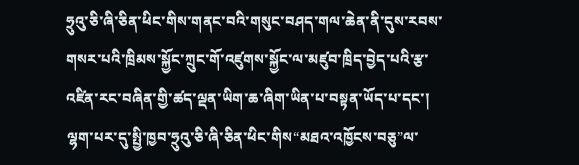ཧྲུའུ་ཅི་ཞི་ཅིན་ཕིང་གིས་གནང་བའི་གསུང་བཤད་གལ་ཆེན་ནི་དུས་རབས་གསར་པའི་ཁྲིམས་སྐྱོང་ཀྲུང་གོ་འཛུགས་སྐྱོང་ལ་མཛུབ་ཁྲིད་བྱེད་པའི་རྩ་འཛིན་རང་བཞིན་གྱི་ཚད་ལྡན་ཡིག་ཆ་ཞིག་ཡིན་པ་བསྟན་ཡོད་པ་དང་། ལྷག་པར་དུ་སྤྱི་ཁྱབ་ཧྲུའུ་ཅི་ཞི་ཅིན་ཕིང་གིས“མཐའ་འཁྱོངས་བཅུ”ལ་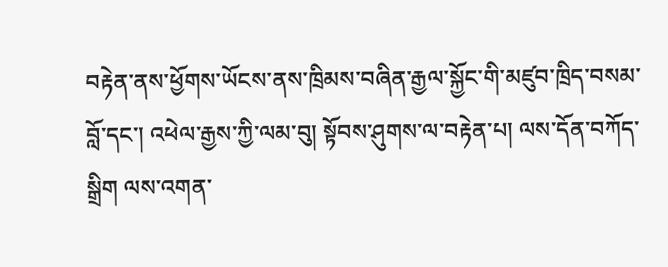བརྟེན་ནས་ཕྱོགས་ཡོངས་ནས་ཁྲིམས་བཞིན་རྒྱལ་སྐྱོང་གི་མཛུབ་ཁྲིད་བསམ་བློ་དང་། འཕེལ་རྒྱས་ཀྱི་ལམ་བུ། སྟོབས་ཤུགས་ལ་བརྟེན་པ། ལས་དོན་བཀོད་སྒྲིག ལས་འགན་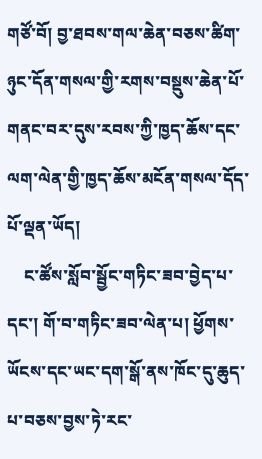གཙོ་བོ། བྱ་ཐབས་གལ་ཆེན་བཅས་ཚིག་ཉུང་དོན་གསལ་གྱི་རགས་བསྡུས་ཆེན་པོ་གནང་བར་དུས་རབས་ཀྱི་ཁྱད་ཆོས་དང་ལག་ལེན་གྱི་ཁྱད་ཆོས་མངོན་གསལ་དོད་པོ་ལྡན་ཡོད།
    ང་ཚོས་སློབ་སྦྱོང་གཏིང་ཟབ་བྱེད་པ་དང་། གོ་བ་གཏིང་ཟབ་ལེན་པ། ཕྱོགས་ཡོངས་དང་ཡང་དག་སྒོ་ནས་ཁོང་དུ་ཆུད་པ་བཅས་བྱས་ཏེ་རང་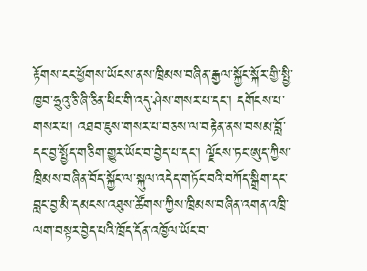རྟོགས་ངང་ཕྱོགས་ཡོངས་ནས་ཁྲིམས་བཞིན་རྒྱལ་སྐྱོང་སྐོར་གྱི་སྤྱི་ཁྱབ་ཧྲུའུ་ཅི་ཞི་ཅིན་ཕིང་གི་འདུ་ཤེས་གསར་པ་དང་། དགོངས་པ་གསར་པ། འཐབ་ཇུས་གསར་པ་བཅས་ལ་བརྟེན་ནས་བསམ་བློ་དང་བྱ་སྤྱོད་གཅིག་གྱུར་ཡོང་བ་བྱེད་པ་དང་། ལྗོངས་ཏང་ཨུད་ཀྱིས་ཁྲིམས་བཞིན་བོད་སྐྱོང་ལ་སྐུལ་འདེད་གཏོང་བའི་བཀོད་སྒྲིག་དང་བླང་བྱ་མི་དམངས་འཐུས་ཚོགས་ཀྱིས་ཁྲིམས་བཞིན་འགན་འཁྲི་ལག་བསྟར་བྱེད་པའི་ཁྲོད་དོན་འཁྱོལ་ཡོང་བ་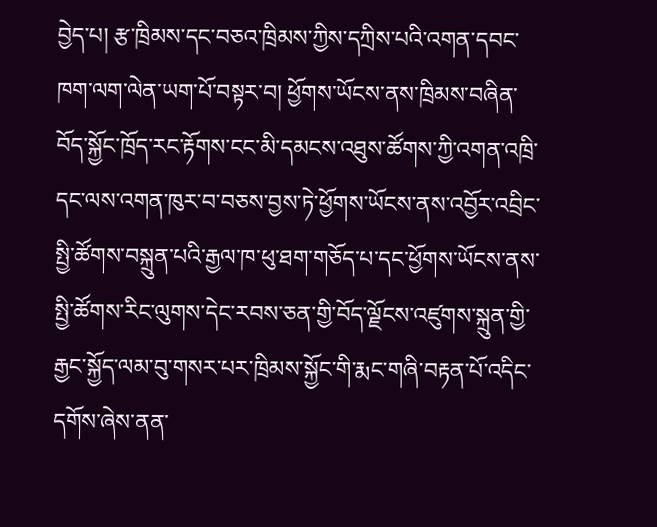བྱེད་པ། རྩ་ཁྲིམས་དང་བཅའ་ཁྲིམས་ཀྱིས་དཀྲིས་པའི་འགན་དབང་ཁག་ལག་ལེན་ཡག་པོ་བསྟར་བ། ཕྱོགས་ཡོངས་ནས་ཁྲིམས་བཞིན་བོད་སྐྱོང་ཁྲོད་རང་རྟོགས་ངང་མི་དམངས་འཐུས་ཚོགས་ཀྱི་འགན་འཁྲི་དང་ལས་འགན་ཁུར་བ་བཅས་བྱས་ཏེ་ཕྱོགས་ཡོངས་ནས་འབྱོར་འབྲིང་སྤྱི་ཚོགས་བསྐྲུན་པའི་རྒྱལ་ཁ་ཕུ་ཐག་གཅོད་པ་དང་ཕྱོགས་ཡོངས་ནས་སྤྱི་ཚོགས་རིང་ལུགས་དེང་རབས་ཅན་གྱི་བོད་ལྗོངས་འཛུགས་སྐྲུན་གྱི་རྒྱང་སྐྱོད་ལམ་བུ་གསར་པར་ཁྲིམས་སྐྱོང་གི་རྨང་གཞི་བརྟན་པོ་འདིང་དགོས་ཞེས་ནན་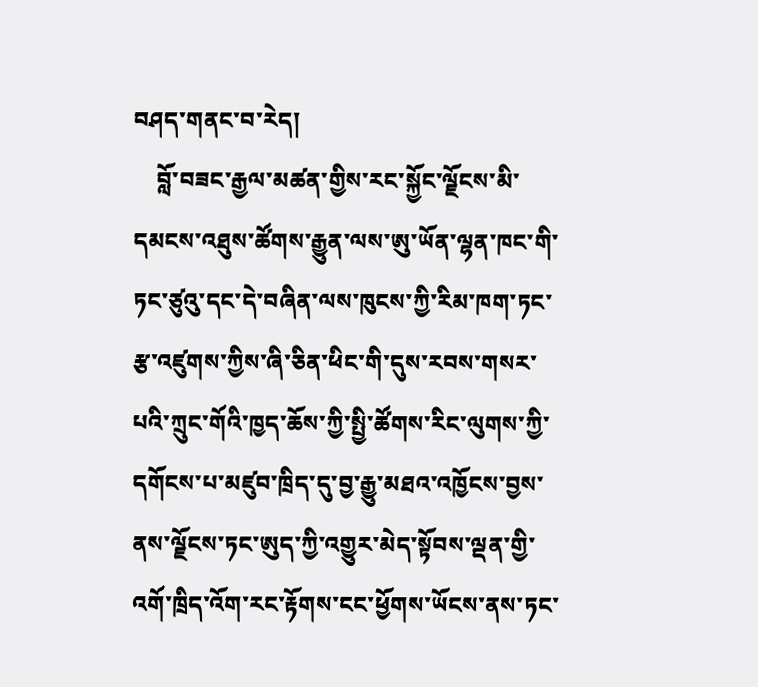བཤད་གནང་བ་རེད།
    བློ་བཟང་རྒྱལ་མཚན་གྱིས་རང་སྐྱོང་ལྗོངས་མི་དམངས་འཐུས་ཚོགས་རྒྱུན་ལས་ཨུ་ཡོན་ལྷན་ཁང་གི་ཏང་ཙུའུ་དང་དེ་བཞིན་ལས་ཁུངས་ཀྱི་རིམ་ཁག་ཏང་རྩ་འཛུགས་ཀྱིས་ཞི་ཅིན་ཕིང་གི་དུས་རབས་གསར་པའི་ཀྲུང་གོའི་ཁྱད་ཆོས་ཀྱི་སྤྱི་ཚོགས་རིང་ལུགས་ཀྱི་དགོངས་པ་མཛུབ་ཁྲིད་དུ་བྱ་རྒྱུ་མཐའ་འཁྱོངས་བྱས་ནས་ལྗོངས་ཏང་ཨུད་ཀྱི་འགྱུར་མེད་སྟོབས་ལྡན་གྱི་འགོ་ཁྲིད་འོག་རང་རྟོགས་ངང་ཕྱོགས་ཡོངས་ནས་ཏང་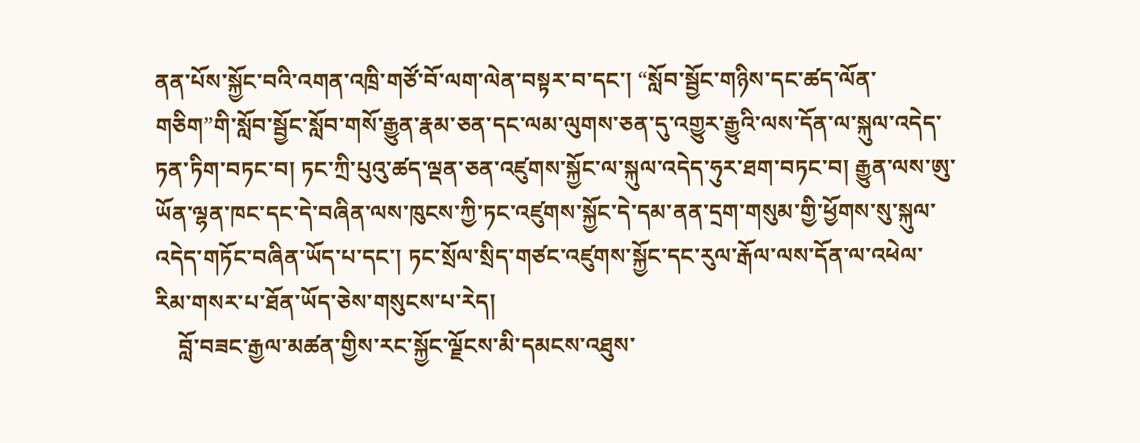ནན་པོས་སྐྱོང་བའི་འགན་འཁྲི་གཙོ་བོ་ལག་ལེན་བསྟར་བ་དང་། “སློབ་སྦྱོང་གཉིས་དང་ཚད་ལོན་གཅིག”གི་སློབ་སྦྱོང་སློབ་གསོ་རྒྱུན་རྣམ་ཅན་དང་ལམ་ལུགས་ཅན་དུ་འགྱུར་རྒྱུའི་ལས་དོན་ལ་སྐུལ་འདེད་ཏན་ཏིག་བཏང་བ། ཏང་ཀྲི་པུའུ་ཚད་ལྡན་ཅན་འཛུགས་སྐྱོང་ལ་སྐུལ་འདེད་ཧུར་ཐག་བཏང་བ། རྒྱུན་ལས་ཨུ་ཡོན་ལྷན་ཁང་དང་དེ་བཞིན་ལས་ཁུངས་ཀྱི་ཏང་འཛུགས་སྐྱོང་དེ་དམ་ནན་དྲག་གསུམ་གྱི་ཕྱོགས་སུ་སྐུལ་འདེད་གཏོང་བཞིན་ཡོད་པ་དང་། ཏང་སྲོལ་སྲིད་གཙང་འཛུགས་སྐྱོང་དང་རུལ་རྒོལ་ལས་དོན་ལ་འཕེལ་རིམ་གསར་པ་ཐོན་ཡོད་ཅེས་གསུངས་པ་རེད།
    བློ་བཟང་རྒྱལ་མཚན་གྱིས་རང་སྐྱོང་ལྗོངས་མི་དམངས་འཐུས་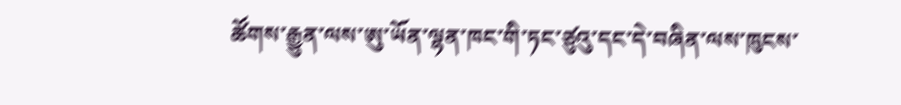ཚོགས་རྒྱུན་ལས་ཨུ་ཡོན་ལྷན་ཁང་གི་ཏང་ཙུའུ་དང་དེ་བཞིན་ལས་ཁུངས་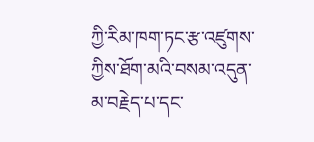ཀྱི་རིམ་ཁག་ཏང་རྩ་འཛུགས་ཀྱིས་ཐོག་མའི་བསམ་འདུན་མ་བརྗེད་པ་དང་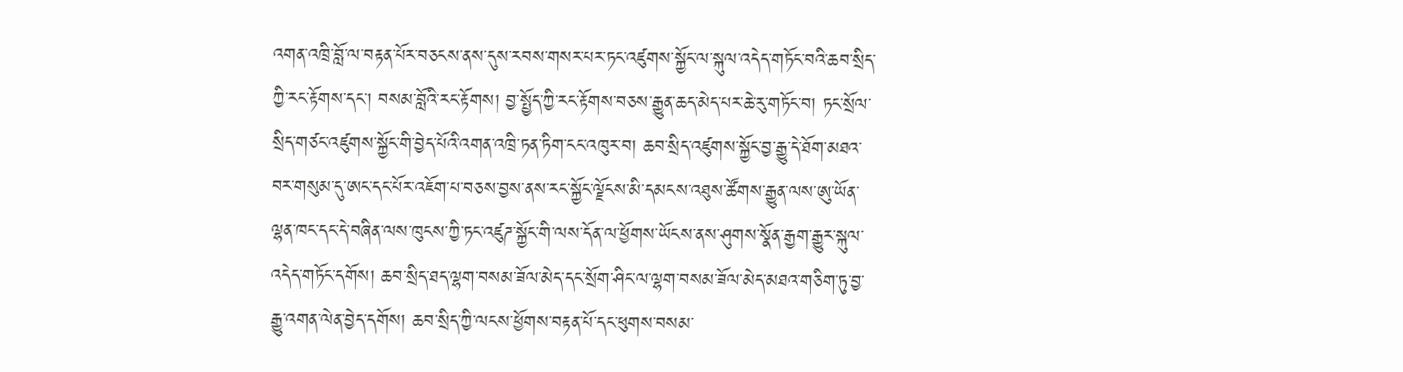འགན་འཁྲི་བློ་ལ་བརྟན་པོར་བཅངས་ནས་དུས་རབས་གསར་པར་ཏང་འཛུགས་སྐྱོང་ལ་སྐུལ་འདེད་གཏོང་བའི་ཆབ་སྲིད་ཀྱི་རང་རྟོགས་དང་། བསམ་བློའི་རང་རྟོགས། བྱ་སྤྱོད་ཀྱི་རང་རྟོགས་བཅས་རྒྱུན་ཆད་མེད་པར་ཆེ་རུ་གཏོང་བ། ཏང་སྲོལ་སྲིད་གཙང་འཛུགས་སྐྱོང་གི་བྱེད་པོའི་འགན་འཁྲི་ཏན་ཏིག་ངང་འཁུར་བ། ཆབ་སྲིད་འཛུགས་སྐྱོང་བྱ་རྒྱུ་དེ་ཐོག་མཐའ་བར་གསུམ་དུ་ཨང་དང་པོར་འཇོག་པ་བཅས་བྱས་ནས་རང་སྐྱོང་ལྗོངས་མི་དམངས་འཐུས་ཚོགས་རྒྱུན་ལས་ཨུ་ཡོན་ལྷན་ཁང་དང་དེ་བཞིན་ལས་ཁུངས་ཀྱི་ཏང་འཛུཌ་སྐྱོང་གི་ལས་དོན་ལ་ཕྱོགས་ཡོངས་ནས་ཤུགས་སྣོན་རྒྱག་རྒྱུར་སྐུལ་འདེད་གཏོང་དགོས། ཆབ་སྲིད་ཐད་ལྷག་བསམ་ཟོལ་མེད་དང་སྲོག་ཤིང་ལ་ལྷག་བསམ་ཟོལ་མེད་མཐའ་གཅིག་ཏུ་བྱ་རྒྱུ་འགན་ལེན་བྱེད་དགོས། ཆབ་སྲིད་ཀྱི་ལངས་ཕྱོགས་བརྟན་པོ་དང་ཕུགས་བསམ་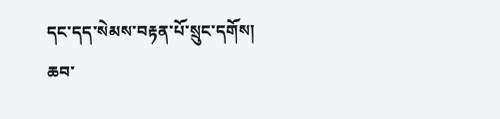དང་དད་སེམས་བརྟན་པོ་སྲུང་དགོས། ཆབ་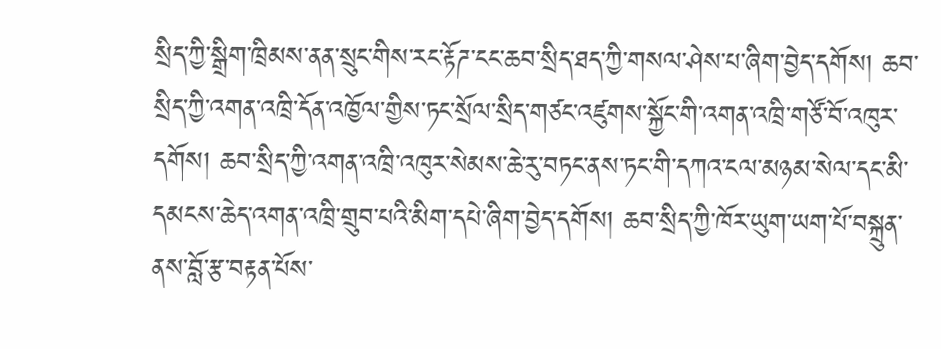སྲིད་ཀྱི་སྒྲིག་ཁྲིམས་ནན་སྲུང་གིས་རང་རྟོཌ་ངང་ཆབ་སྲིད་ཐད་ཀྱི་གསལ་ཤེས་པ་ཞིག་བྱེད་དགོས། ཆབ་སྲིད་ཀྱི་འགན་འཁྲི་དོན་འཁྱོལ་གྱིས་ཏང་སྲོལ་སྲིད་གཙང་འཛུགས་སྐྱོང་གི་འགན་འཁྲི་གཙོ་བོ་འཁུར་དགོས། ཆབ་སྲིད་ཀྱི་འགན་འཁྲི་འཁུར་སེམས་ཆེ་རུ་བཏང་ནས་ཏང་གི་དཀའ་ངལ་མཉམ་སེལ་དང་མི་དམངས་ཆེད་འགན་འཁྲི་གྲུབ་པའི་མིག་དཔེ་ཞིག་བྱེད་དགོས། ཆབ་སྲིད་ཀྱི་ཁོར་ཡུག་ཡག་པོ་བསྐྲུན་ནས་བློ་རྩ་བརྟན་པོས་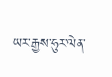ཡར་རྒྱས་ཧུར་ལེན་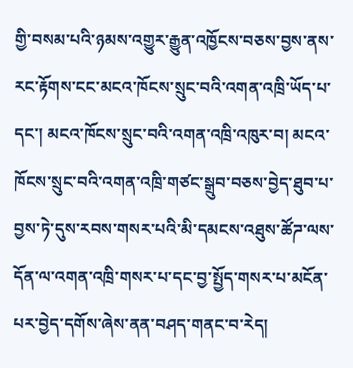གྱི་བསམ་པའི་ཉམས་འགྱུར་རྒྱུན་འཁྱོངས་བཅས་བྱས་ནས་རང་རྟོགས་ངང་མངའ་ཁོངས་སྲུང་བའི་འགན་འཁྲི་ཡོད་པ་དང་། མངའ་ཁོངས་སྲུང་བའི་འགན་འཁྲི་འཁུར་བ། མངའ་ཁོངས་སྲུང་བའི་འགན་འཁྲི་གཙང་སྒྲུབ་བཅས་བྱེད་ཐུབ་པ་བྱས་ཏེ་དུས་རབས་གསར་པའི་མི་དམངས་འཐུས་ཚོཌ་ལས་དོན་ལ་འགན་འཁྲི་གསར་པ་དང་བྱ་སྤྱོད་གསར་པ་མངོན་པར་བྱེད་དགོས་ཞེས་ནན་བཤད་གནང་བ་རེད།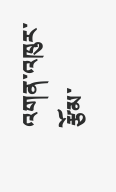འགན་འཁུར་རྩོམ་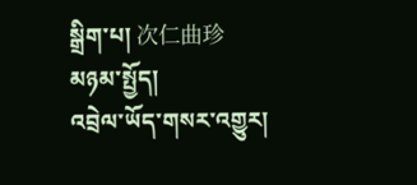སྒྲིག་པ། 次仁曲珍
མཉམ་སྤྱོད།
འབྲེལ་ཡོད་གསར་འགྱུར།